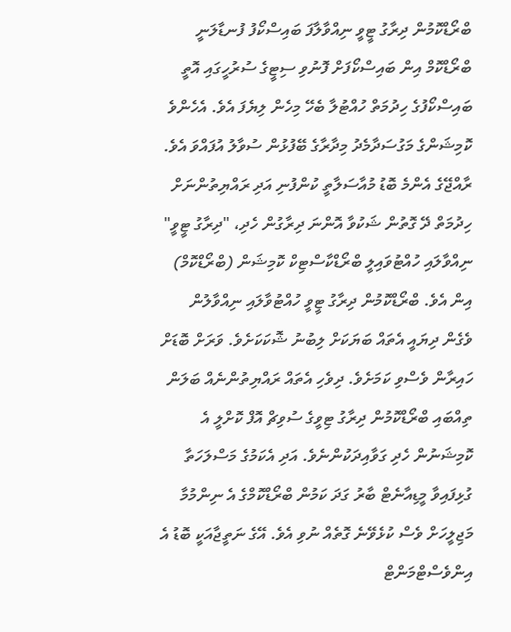ބްރޯޑްކޮމުން ދިރާގު ޓީވީ ނިއްވާލާފަ ބައިސްކޯފު ފުނޑާލަނީ
ބްރޯޑްކޮމް އިން ބައިސްކޯފަށް ފޮނުވި ސިޓީގެ ސުރުހީގައި އޮތީ ބައިސްކޯފުގެ ހިދުމަތް ހުއްޓުލާ ބެހޭ މިހެން ލިޔެފަ އެވެ. އެހެންވެ ކޮމިޝަންގެ މަގުސަދާމެދު މިދާރާގެ ބޭފުޅުން ސުވާލު އުފައްވަ އެވެ.
ރާއްޖޭގެ އެންމެ ބޮޑު މުއާސަލާތީ ކުންފުނި އަދި ރައްޔިތުންނަށް ހިދުމަތް ދޭ ގޮތުން ޝަކުވާ އޮންނަ ދިރާގުން ހެދި، "ދިރާގު ޓީވީ" ނިއްވާލައި ހުއްޓުވައިލީ ބްރޯޑްކާސްޓިކް ކޮމިޝަން (ބްރޯޑްކޮމް) އިން އެވެ. ބްރޯޑްކޮމުން ދިރާގު ޓީވީ ހުއްޓުވާލައި ނިއްވާލުން ވެގެން ދިޔައީ އެތައް ބަޔަކަށް ލިބުނު ޝޮކަކަށެވެ. ވަރަށް ބޮޑަށް ހައިރާން ވެސްވި ކަމަށެވެ. ދިވެހި އެތައް ރައްޔިތުންނެއް ބަލަން ތިއްބައި ބްރޯޑްކޮމުން ދިރާގު ޓިވީގެ ސުވިޗް އޮފް ކޮށްލީ އެ ކޮމިޝަނުން ހެދި ގަވާއިދަކުންނެވެ. އަދި އެކަމުގެ މަސްލަހަތާ ގުޅިފައިވާ މީޑިއާނެޓް ބާރު ގަދަ ކަމުން ބްރޯޑްކޮމްގެ އެ ނިންމުމާ މަޖިލީހަށް ވެސް ކުޅެވޭނެ ގޮތެއް ނުވި އެވެ. އޭގެ ނަތީޖާއަކީ ބޮޑު އެ އިންވެސްޓްމަންޓް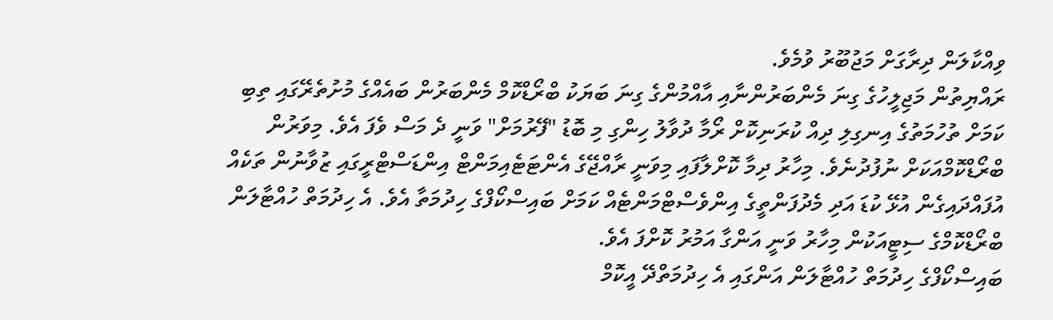ވިއްކާލަން ދިރާގަށް މަޖުބޫރު ވުމެވެ.
ރައްޔިތުން މަޖިލީހުގެ ގިނަ މެންބަރުންނާއި އާއްމުންގެ ގިނަ ބަޔަކު ބްރޯޑްކޮމް މެންބަރުން ބައެއްގެ މުށުތެރޭގައި ތިބި ކަމަށް ތުހުމަތުގެ އިނގިލި ދިއް ކުރަނިކޮށް ރޯމާ ދުވާލު ހިންގި މި ބޮޑު "ފޭރުމަށް" ވަނީ ދެ މަސް ވެފަ އެވެ. މިވަރުން ބްރޯޑްކޮމްއަކަށް ނުފުދުނެވެ. މިހާރު ދިމާ ކޮށްލާފައި މިވަނީ ރާއްޖޭގެ އެންޓަޓެއިމަންޓް އިންޑަސްޓްރީގައި ޒުވާނުން ތަކެއް އުފައްދައިގެން އުޅޭ ކުޑަ އަދި މެދުފަންތީގެ އިންވެސްޓްމަންޓެއް ކަމަށް ބައިސްކޯފްގެ ހިދުމަތާ އެވެ. އެ ހިދުމަތް ހުއްޓާލަން ބްރޯޑްކޮމްގެ ސިޓީއަކުން މިހާރު ވަނީ އަންގާ އަމުރު ކޮށްފަ އެވެ.
ބައިސްކޯފްގެ ހިދުމަތް ހުއްޓާލަން އަންގައި އެ ހިދުމަތްދޭ އީކޮމް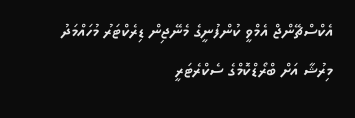އެކްސްޗޭންޖް އެމްވީ ކުންފުނީގެ މެނޭޖިން ޑިރެކްޓަރު މުހައްމަދު މިރުޝާ އަށް ބްރޯޑްކޮމްގެ ސެކްރެޓަރީ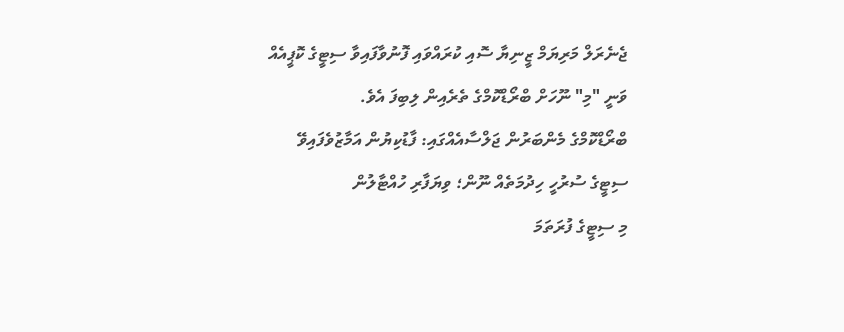ޖެނެރަލް މަރިޔަމް ޒީނިޔާ ސޮއި ކުރައްވައި ފޮނުވާފައިވާ ސިޓީގެ ކޮޕީއެއް ވަނީ "މި" ނޫހަށް ބްރޯޑްކޮމްގެ ތެރެއިން ލިބިފަ އެވެ.
ބްރޯޑްކޮމްގެ މެންބަރުން ޖަލްސާއެއްގައި: ފާޑުކިޔުން އަމާޒުވެފައިވޭ
ސިޓީގެ ސުރުހީ ހިދުމަތެއް ނޫން؛ ވިޔަފާރި ހުއްޓާލުން
މި ސިޓީގެ ފުރަތަމަ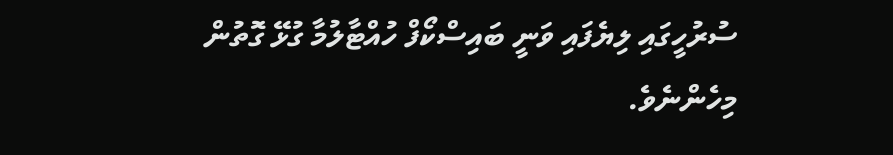ސުރުހީގައި ލިޔެފައި ވަނީ ބައިސްކޯފް ހުއްޓާލުމާ ގުޅޭ ގޮތުން މިހެންނެވެ.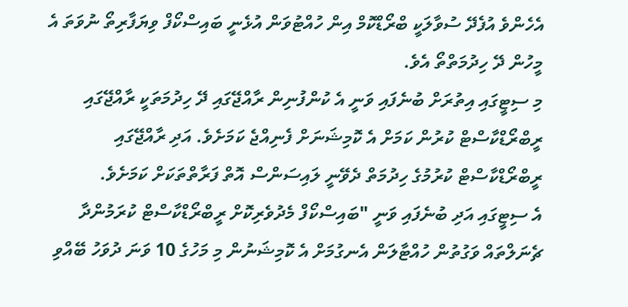އެހެންވެ އުފެދޭ ސުވާލަކީ ބްރޯޑްކޮމް އިން ހުއްޓުވަން އުޅެނީ ބައިސްކޯފް ވިޔަފާރިތޯ ނުވަތަ އެ މީހުން ދޭ ހިދުމަތްތޯ އެވެ.
މި ސިޓީގައި އިތުރަށް ބުނެފައި ވަނީ އެ ކުންފުނިން ރާއްޖޭގައި ދޭ ހިދުމަތަކީ ރާއްޖޭގައި ރީބްރޯޑްކާސްޓް ކުރުން ކަމަށް އެ ކޮމިޝަނަށް ފެނިއްޖެ ކަމަށެވެ. އަދި ރާއްޖޭގައި ރީބްރޯޑްކާސްޓް ކުރުމުގެ ހިދުމަތް ދެވޭނީ ލައިސަންސް އޮތް ފަރާތްތަކަށް ކަމަށެވެ.
އެ ސިޓީގައި އަދި ބުނެފައި ވަނީ "ބައިސްކޯފް މެދުވެރިކޮށް ރީބްރޯޑްކާސްޓް ކުރަމުންދާ ޗެނަލްތައް ވަގުތުން ހުއްޓާލަން އެނގުމަށް އެ ކޮމިޝަނުން މި މަހުގެ 10 ވަނަ ދުވަހު ބޭއްވި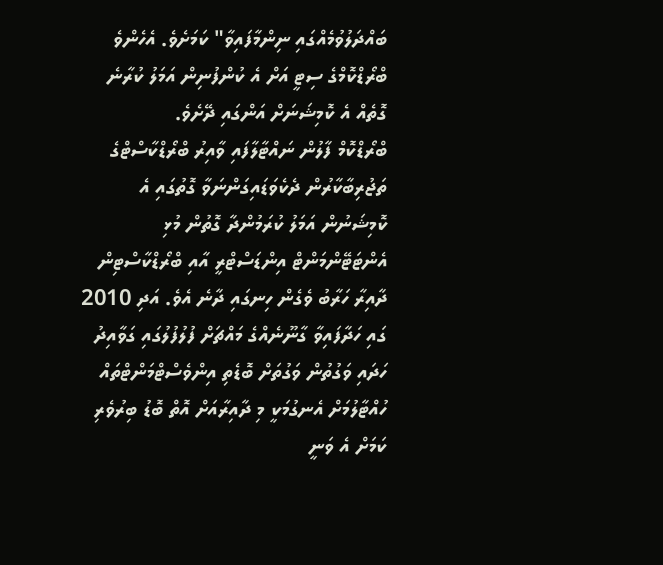ބައްދަލުވުމެއްގައި ނިންމާފައިވާ" ކަމަށެވެ. އެހެންވެ ބްރޯޑްކޮމްގެ ސިޓީ އަށް އެ ކުންފުނިން އަމަލު ކުރާނެ ގޮތެއް އެ ކޮމިޝަނަށް އަންގައި ދޭށެވެ.
ބްރޯޑްކޮމް ފާލުން ނައްޓާލާފައި ވާއިރު ބްރޯޑްކާސްޓްގެ ތަޖުރިބާކާރުން ދެކެވަޑައިގަންނަވާ ގޮތުގައި އެ ކޮމިޝަނުން އަމަލު ކުރަމުންދާ ގޮތުން މުޅި އެންޓަޓޭންމަންޓް އިންޑަސްޓްރީ އާއި ބްރޯޑްކާސްޓިން ދާއިރާ ހަރާބު ވެގެން ހިނގައި ދާނެ އެވެ. އަދި 2010 ގައި ހަދާފައިވާ ގާނޫނެއްގެ މައްޗަށް ފުލުފުލުގައި ގަވާއިދު ހަދައި ވަގުތުން ވަގުތަށް ބޮޑެތި އިންވެސްޓްމަންޓްތައް ހުއްޓާލުމަށް އެނގުމަކީ މި ދާއިރާއަށް އޮތް ބޮޑު ބިރުވެރި ކަމަށް އެ ވަނީ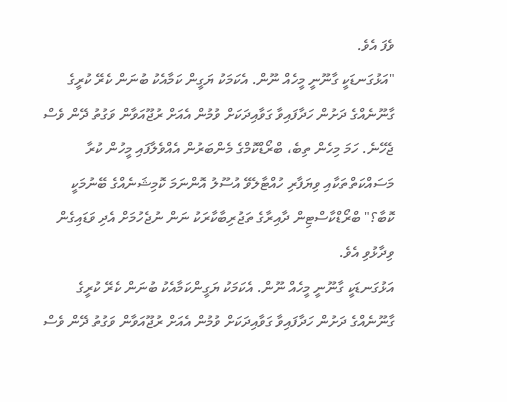ވެފަ އެވެ.
"އަޅުގަނޑަކީ ގާނޫނީ މީހެއް ނޫން. އެކަމަކު ޔަގީން ކަމާއެކު ބުނަން ކެރޭ ކުރީގެ ގާނޫނެއްގެ ދަށުން ހަދާފައިވާ ގަވާއިދަކަށް ވުމުން އެއަށް ރުޖޫއަވާން ވަގުތު ދޭން ވެސް ޖެހޭނެ. ހަމަ މިހެން ތިބެ، ބްރޯޑްކޮމްގެ މެންބަރުން އެއްވެލާފައި މީހުން ކުރާ މަސައްކަތްތަކާއި ވިޔަފާރި ހުއްޓާލެވޭ އުސޫލު އޮންނަމަ ކޮމިޝަނެއްގެ ބޭނުމަކީ ކޮބާ؟" ބްރޯޑްކާސްޓިން ދާއިރާގެ ތަޖުރިބާކާރަކު ނަން ނުޖެހުމަށް އެދި ވަޑައިގެން ވިދާޅުވި އެވެ.
އަޅުގަނޑަކީ ގާނޫނީ މީހެއް ނޫން. އެކަމަކު ޔަގީންކަމާއެކު ބުނަން ކެރޭ ކުރީގެ ގާނޫނެއްގެ ދަށުން ހަދާފައިވާ ގަވާއިދަކަށް ވުމުން އެއަށް ރުޖޫއަވާން ވަގުތު ދޭން ވެސް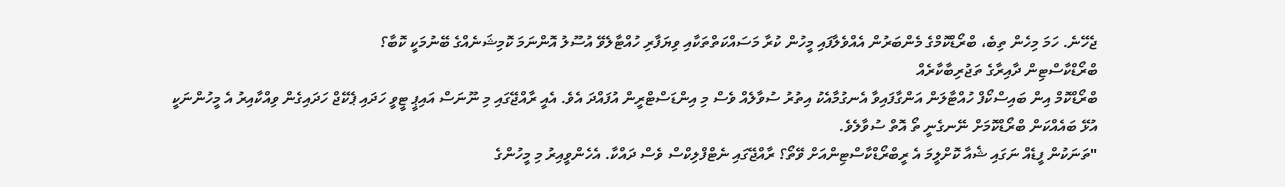ޖެހޭނެ. ހަމަ މިހެން ތިބެ، ބްރޯޑްކޮމްގެ މެންބަރުން އެއްވެލާފައި މީހުން ކުރާ މަސައްކަތްތަކާއި ވިޔަފާރި ހުއްޓާލެވޭ އުސޫލު އޮންނަމަ ކޮމިޝަނެއްގެ ބޭނުމަކީ ކޮބާ؟
ބްރޯޑްކާސްޓިން ދާއިރާގެ ތަޖުރިބާކާރެއް
ބްރޯޑްކޮމް އިން ބައިސްކޯފް ހުއްޓާލަން އަންގާފައިވާ އެނގުމާއެކު އިތުރު ސުވާލެއް ވެސް މި އިންޑަސްޓްރީން އުފައްދަ އެވެ. އެއީ ރާއްޖޭގައި މި ނޫނަސް އައިޕީ ޓީވީ ހަދައި ޕެކޭޖް ހަދައިގެން ވިއްކާއިރު އެ މީހުންނަކީ އުޅޭ ބައެއްކަން ބްރޯޑްކޮމަށް ނޭނގެނީ ތޯ އޮތް ސުވާލެވެ.
"ތަނަކުން ފީޑެއް ނަގައި ޝެއާ ކޮށްލީމަ އެ ރީބްރޯޑްކާސްޓިންއަށް ވޭތޯ؟ ރާއްޖޭގައި ނެޓްފްލިކްސް ވެސް ދައްކާ. އެހެންވީއިރު މި މީހުންގެ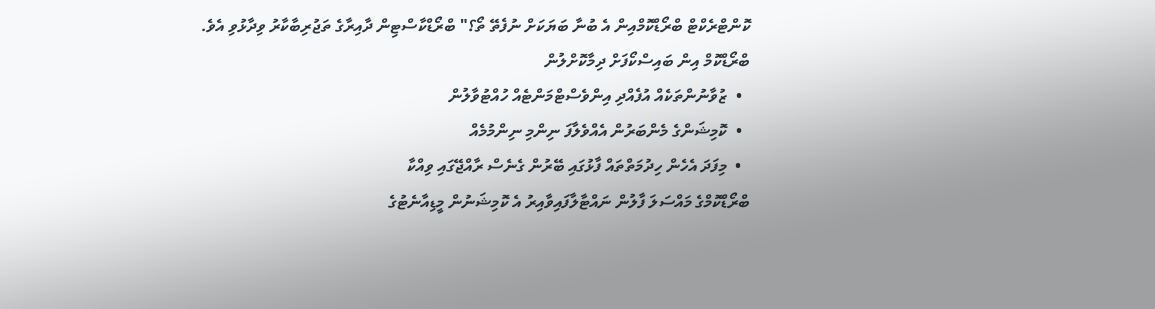ކޮންޓްރެކްޓް ބްރޯޑްކޮމްއިން އެ ބުނާ ބަޔަކަށް ނުފެތޭ ތޯ؟" ބްރޯޑްކާސްޓިން ދާއިރާގެ ތަޖުރިބާކާރު ވިދާޅުވި އެވެ.
ބްރޯޑްކޮމް އިން ބައިސްކޯފަށް ދިމާކޮށްލުން
  •  ޒުވާނުންތަކެއް އުފެއްދި އިންވެސްޓްމަންޓެއް ހުއްޓުވާލުން
  •  ކޮމިޝަންގެ މެންބަރުން އެއްވެލާފަ ނިންމި ނިންމުމެއް
  •  މިފަދަ އެހެން ހިދުމަތްތައް ފާޅުގައި ބޭރުން ގެނެސް ރާއްޖޭގައި ވިއްކާ
ބްރޯޑްކޮމްގެ މައްސަލަ ފާލުން ނައްޓާލާފައިވާއިރު އެ ކޮމިޝަނުން މީޑިއާނެޓުގެ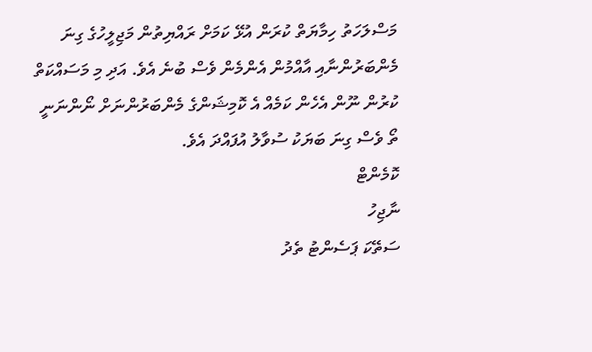މަސްލަހަތު ހިމާޔަތް ކުރަން އުޅޭ ކަމަށް ރައްޔިތުން މަޖިލީހުގެ ގިނަ މެންބަރުންނާއި އާއްމުން އެންމެން ވެސް ބުނެ އެވެ. އަދި މި މަސައްކަތް ކުރުން ނޫން އެހެން ކަމެއް އެ ކޮމިޝަންގެ މެންބަރުންނަށް ނޯންނަނީ ތޯ ވެސް ގިނަ ބަޔަކު ސުވާލު އުފައްދަ އެވެ.
ކޮމެންޓް
ނާޖިހު
ސަތޭކަ ޕަސެންޓު ތެދު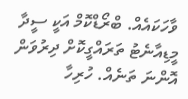ވާހަކައެއް. ބްރޯޑްކޮމް އަކީ ސީދާ މީޑިއާނެޓު ތަރައްގީކޮށް ދިރުވަން އޮންނަ ތަނެއް. ހުރިހާ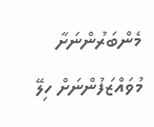މެންބަރުންނަށާ މުވައްޒަފުންނަށް ހިލޭ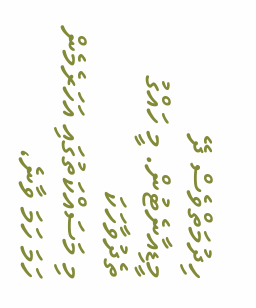ހިދުމަތްވެސް ދޭ މީޑިއާނެޓުން. މީ ހައްގު ތެދުވާހަކަ
މި މަސައްކަތުގައި އަހަރެމެން ހަމަ ހަމަ ވާނެ،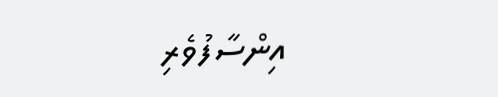އިންސާފުވެރި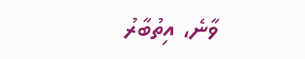ވާނެ، އިތުބާރު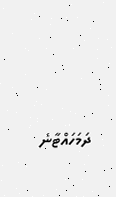ދަމަހައްޓާނެ